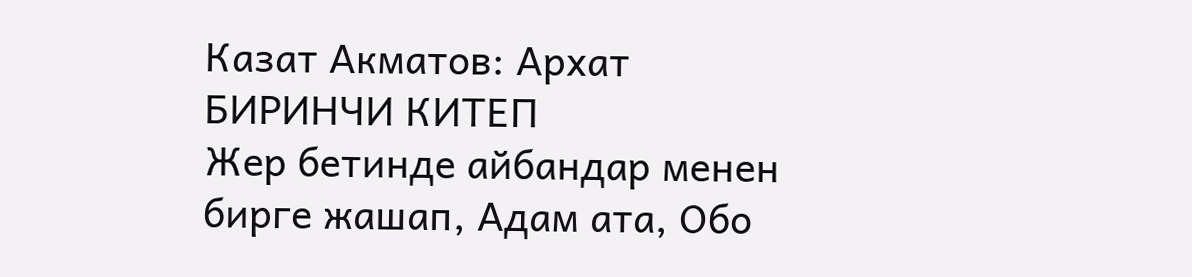Казат Акматов: Архат
БИРИНЧИ КИТЕП
Жер бетинде айбандар менен бирге жашап, Адам ата, Обо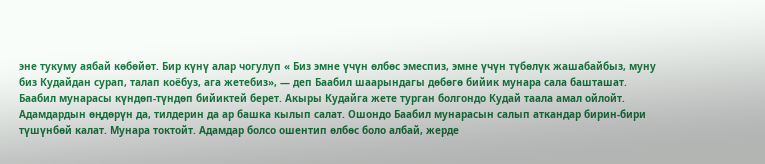эне тукуму аябай көбөйөт. Бир күнү алар чогулуп « Биз эмне үчүн өлбөс эмеспиз, эмне үчүн түбөлүк жашабайбыз, муну биз Кудайдан сурап, талап коёбуз, ага жетебиз», — деп Баабил шаарындагы дөбөгө бийик мунара сала башташат. Баабил мунарасы күндөп-түндөп бийиктей берет. Акыры Кудайга жете турган болгондо Кудай таала амал ойлойт. Адамдардын өңдөрүн да, тилдерин да ар башка кылып салат. Ошондо Баабил мунарасын салып аткандар бирин-бири түшүнбөй калат. Мунара токтойт. Адамдар болсо ошентип өлбөс боло албай, жерде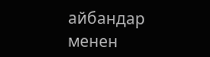айбандар менен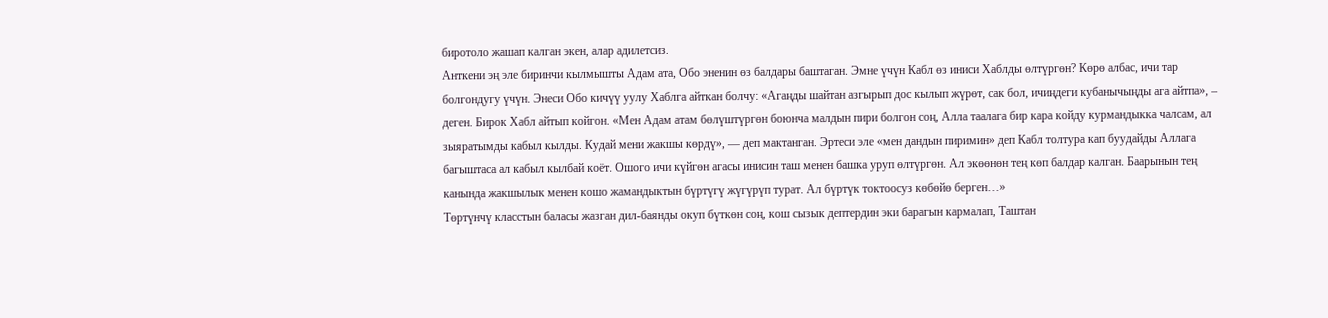биротоло жашап калган экен, алар адилетсиз.
Анткени эң эле биринчи кылмышты Адам ата, Обо эненин өз балдары баштаган. Эмне үчүн Кабл өз иниси Хаблды өлтүргөн? Көрө албас, ичи тар болгондугу үчүн. Энеси Обо кичүү уулу Хаблга айткан болчу: «Агаңды шайтан азгырып дос кылып жүрөт, сак бол, ичиңдеги кубанычыңды ага айтпа», – деген. Бирок Хабл айтып койгон. «Мен Адам атам бөлүштүргөн боюнча малдын пири болгон соң, Алла таалага бир кара койду курмандыкка чалсам, ал зыяратымды кабыл кылды. Кудай мени жакшы көрдү», — деп мактанган. Эртеси эле «мен дандын пиримин» деп Кабл толтура кап буудайды Аллага багыштаса ал кабыл кылбай коёт. Ошого ичи күйгөн агасы инисин таш менен башка уруп өлтүргөн. Ал экөөнөн тең көп балдар калган. Баарынын тең канында жакшылык менен кошо жамандыктын бүртүгү жүгүрүп турат. Ал бүртүк токтоосуз көбөйө берген…»
Төртүнчү класстын баласы жазган дил-баянды окуп бүткөн соң, кош сызык дептердин эки барагын кармалап, Таштан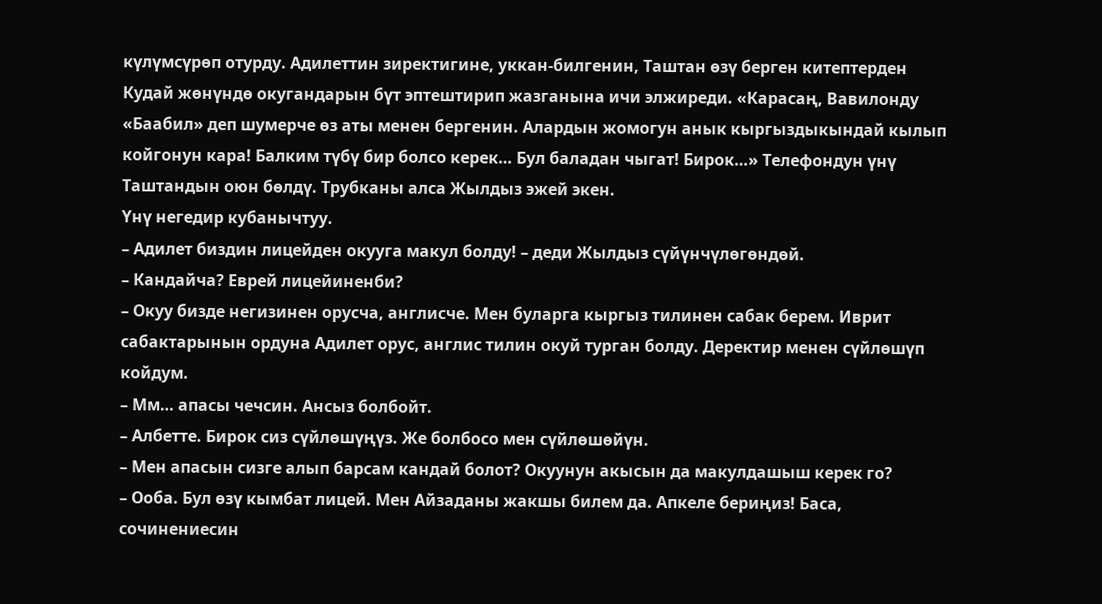күлүмсүрөп отурду. Адилеттин зиректигине, уккан-билгенин, Таштан өзү берген китептерден Кудай жөнүндө окугандарын бүт эптештирип жазганына ичи элжиреди. «Карасаң, Вавилонду «Баабил» деп шумерче өз аты менен бергенин. Алардын жомогун анык кыргыздыкындай кылып койгонун кара! Балким түбү бир болсо керек… Бул баладан чыгат! Бирок…» Телефондун үнү Таштандын оюн бөлдү. Трубканы алса Жылдыз эжей экен.
Үнү негедир кубанычтуу.
– Адилет биздин лицейден окууга макул болду! – деди Жылдыз сүйүнчүлөгөндөй.
– Кандайча? Еврей лицейиненби?
– Окуу бизде негизинен орусча, англисче. Мен буларга кыргыз тилинен сабак берем. Иврит сабактарынын ордуна Адилет орус, англис тилин окуй турган болду. Деректир менен сүйлөшүп койдум.
– Мм… апасы чечсин. Ансыз болбойт.
– Албетте. Бирок сиз сүйлөшүңүз. Же болбосо мен сүйлөшөйүн.
– Мен апасын сизге алып барсам кандай болот? Окуунун акысын да макулдашыш керек го?
– Ооба. Бул өзү кымбат лицей. Мен Айзаданы жакшы билем да. Апкеле бериңиз! Баса, сочинениесин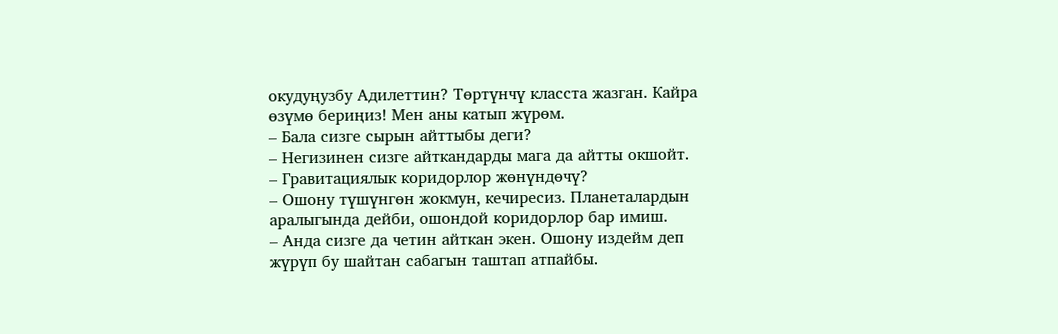окудуңузбу Адилеттин? Төртүнчү класста жазган. Кайра өзүмө бериңиз! Мен аны катып жүрөм.
– Бала сизге сырын айттыбы деги?
– Негизинен сизге айткандарды мага да айтты окшойт.
– Гравитациялык коридорлор жөнүндөчү?
– Ошону түшүнгөн жокмун, кечиресиз. Планеталардын аралыгында дейби, ошондой коридорлор бар имиш.
– Анда сизге да четин айткан экен. Ошону издейм деп жүрүп бу шайтан сабагын таштап атпайбы.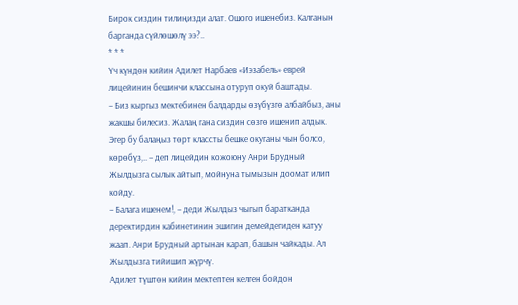Бирок сиздин тилиңизди алат. Ошого ишенебиз. Калганын барганда сүйлөшөлү ээ?..
* * *
Үч күндөн кийин Адилет Нарбаев «Иэзабель» еврей лицейинин бешинчи классына отуруп окуй баштады.
– Биз кыргыз мектебинен балдарды өзүбүзгө албайбыз, аны жакшы билесиз. Жалаң гана сиздин сөзгө ишенип алдык. Эгер бу балаңыз төрт классты бешке окуганы чын болсо, көрөбүз,.. – деп лицейдин кожоюну Анри Брудный Жылдызга сылык айтып, мойнуна тымызын доомат илип койду.
– Балага ишенем!, – деди Жылдыз чыгып баратканда деректирдин кабинетинин эшигин демейдегиден катуу жаап. Анри Брудный артынан карап, башын чайкады. Ал Жылдызга тийишип жүрчү.
Адилет түштөн кийин мектептен келген бойдон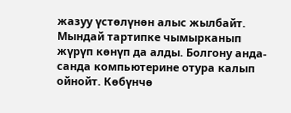жазуу үстөлүнөн алыс жылбайт. Мындай тартипке чымырканып жүрүп көнүп да алды. Болгону анда-санда компьютерине отура калып ойнойт. Көбүнчө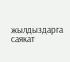жылдыздарга саякат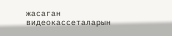жасаган видеокассеталарын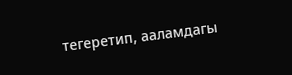тегеретип, ааламдагы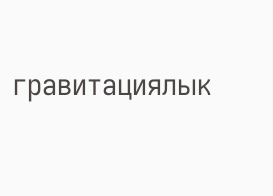гравитациялык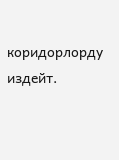коридорлорду издейт.